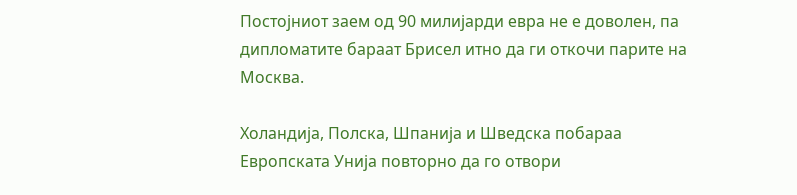Постојниот заем од 90 милијарди евра не е доволен, па дипломатите бараат Брисел итно да ги откочи парите на Москва.

Холандија, Полска, Шпанија и Шведска побараа Европската Унија повторно да го отвори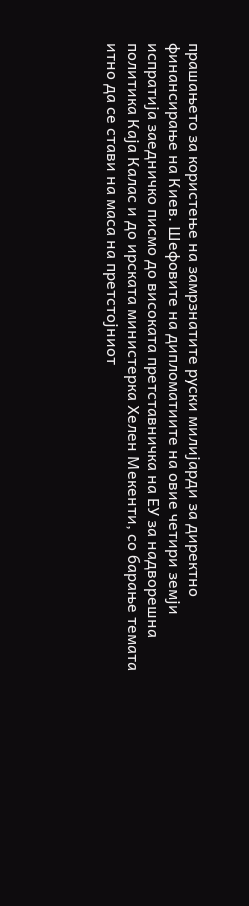прашањето за користење на замрзнатите руски милијарди за директно финансирање на Киев. Шефовите на дипломатиите на овие четири земји испратија заедничко писмо до високата претставничка на ЕУ за надворешна политика Каја Калас и до ирската министерка Хелен Мекенти, со барање темата итно да се стави на маса на претстојниот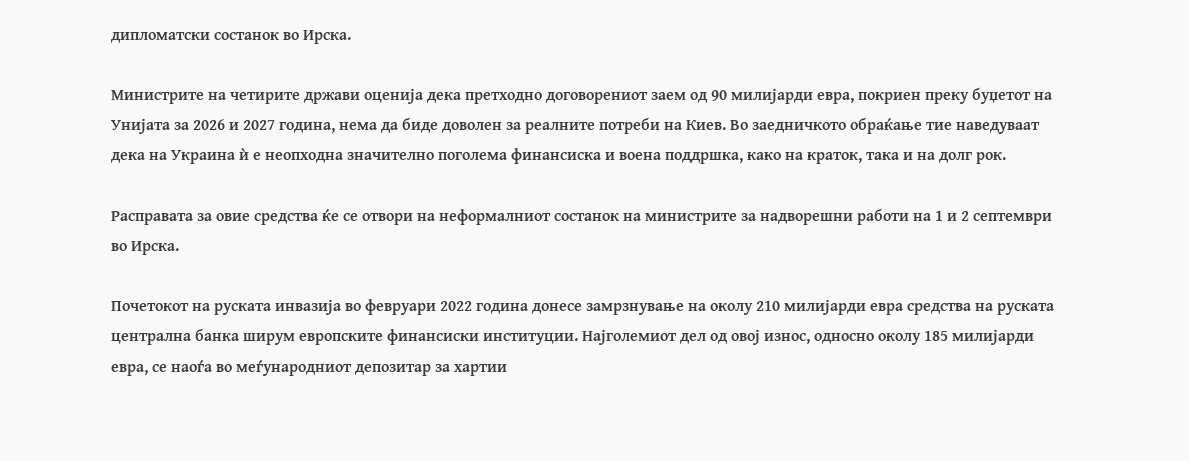дипломатски состанок во Ирска.

Министрите на четирите држави оценија дека претходно договорениот заем од 90 милијарди евра, покриен преку буџетот на Унијата за 2026 и 2027 година, нема да биде доволен за реалните потреби на Киев. Во заедничкото обраќање тие наведуваат дека на Украина ѝ е неопходна значително поголема финансиска и воена поддршка, како на краток, така и на долг рок.

Расправата за овие средства ќе се отвори на неформалниот состанок на министрите за надворешни работи на 1 и 2 септември во Ирска.

Почетокот на руската инвазија во февруари 2022 година донесе замрзнување на околу 210 милијарди евра средства на руската централна банка ширум европските финансиски институции. Најголемиот дел од овој износ, односно околу 185 милијарди евра, се наоѓа во меѓународниот депозитар за хартии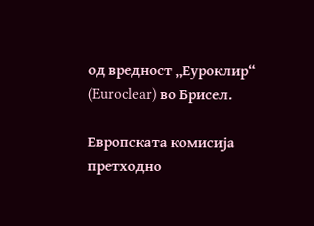од вредност „Еуроклир“ (Euroclear) во Брисел.

Европската комисија претходно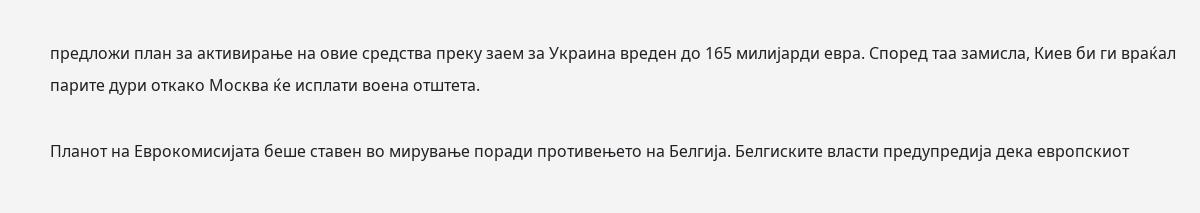предложи план за активирање на овие средства преку заем за Украина вреден до 165 милијарди евра. Според таа замисла, Киев би ги враќал парите дури откако Москва ќе исплати воена отштета.

Планот на Еврокомисијата беше ставен во мирување поради противењето на Белгија. Белгиските власти предупредија дека европскиот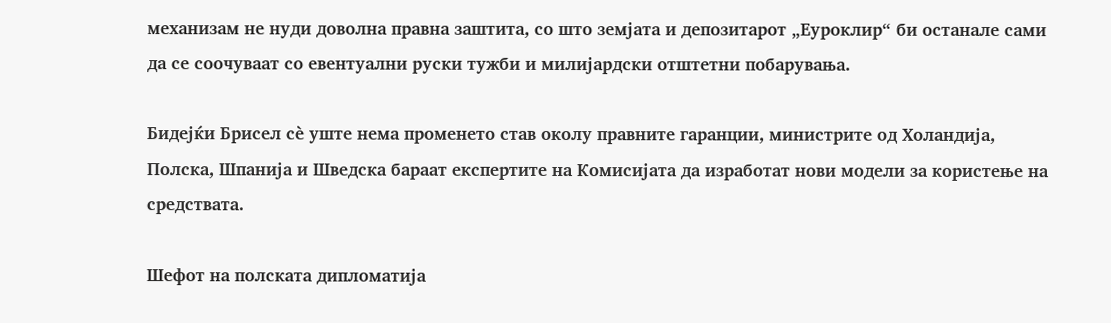механизам не нуди доволна правна заштита, со што земјата и депозитарот „Еуроклир“ би останале сами да се соочуваат со евентуални руски тужби и милијардски отштетни побарувања.

Бидејќи Брисел сè уште нема променето став околу правните гаранции, министрите од Холандија, Полска, Шпанија и Шведска бараат експертите на Комисијата да изработат нови модели за користење на средствата.

Шефот на полската дипломатија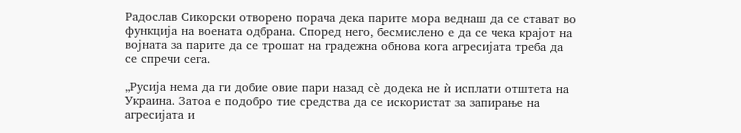Радослав Сикорски отворено порача дека парите мора веднаш да се стават во функција на воената одбрана. Според него, бесмислено е да се чека крајот на војната за парите да се трошат на градежна обнова кога агресијата треба да се спречи сега.

„Русија нема да ги добие овие пари назад сè додека не ѝ исплати отштета на Украина. Затоа е подобро тие средства да се искористат за запирање на агресијата и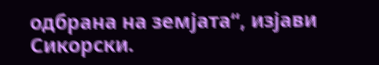одбрана на земјата“, изјави Сикорски.